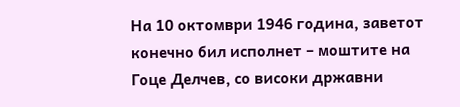На 10 октомври 1946 година, заветот конечно бил исполнет – моштите на Гоце Делчев, со високи државни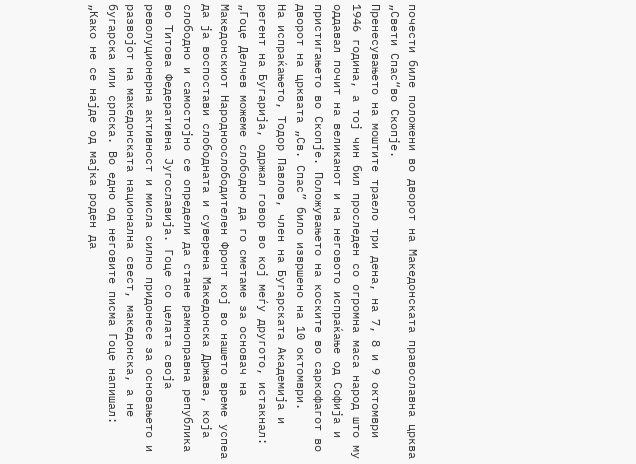почести биле положени во дворот на Македонската православна црква „Свети Спас“во Скопје.
Пренесувањето на моштите траело три дена, на 7, 8 и 9 октомври 1946 година, а тој чин бил проследен со огромна маса народ што му оддавал почит на великанот и на неговото испраќање од Софија и пристигањето во Скопје. Положувањето на коските во саркофагот во дворот на црквата „Св. Спас” било извршено на 10 октомври.
На испраќањето, Тодор Павлов, член на Бугарската Академија и регент на Бугарија, одржал говор во кој меѓу другото, истакнал:
„Гоце Делчев можеме слободно да го сметаме за основач на Македонскиот Народноослободителен Фронт кој во нашето време успеа да ја воспостави слободната и суверена Македонска Држава, која слободно и самостојно се определи да стане рамноправна република во Титова Федеративна Југославија. Гоце со целата своја револуционерна активност и мисла силно придонесе за основањето и развојот на македонската национална свест, македонска, а не бугарска или српска. Во едно од неговите писма Гоце напишал: „Како не се најде од мајка роден да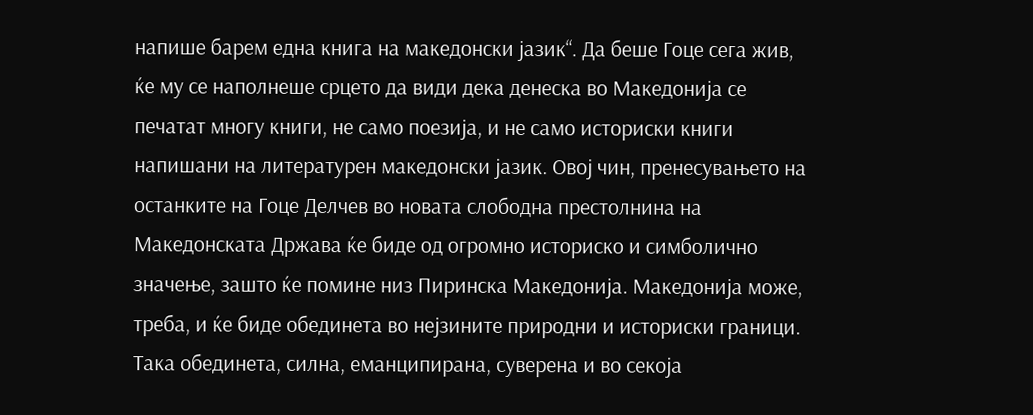напише барем една книга на македонски јазик“. Да беше Гоце сега жив, ќе му се наполнеше срцето да види дека денеска во Македонија се печатат многу книги, не само поезија, и не само историски книги напишани на литературен македонски јазик. Овој чин, пренесувањето на останките на Гоце Делчев во новата слободна престолнина на Македонската Држава ќе биде од огромно историско и симболично значење, зашто ќе помине низ Пиринска Македонија. Македонија може, треба, и ќе биде обединета во нејзините природни и историски граници. Така обединета, силна, еманципирана, суверена и во секоја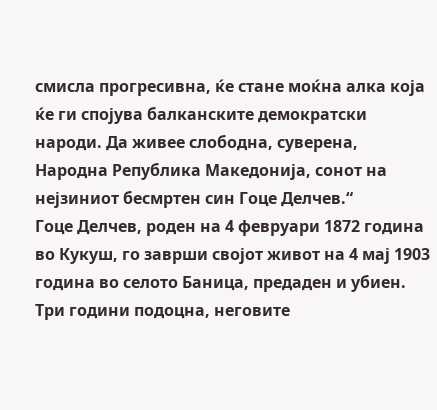смисла прогресивна, ќе стане моќна алка која ќе ги спојува балканските демократски народи. Да живее слободна, суверена, Народна Република Македонија, сонот на нејзиниот бесмртен син Гоце Делчев.“
Гоце Делчев, роден на 4 февруари 1872 година во Кукуш, го заврши својот живот на 4 мај 1903 година во селото Баница, предаден и убиен. Три години подоцна, неговите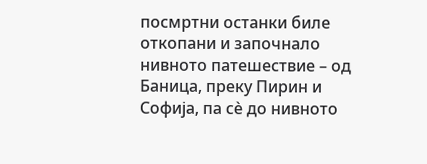посмртни останки биле откопани и започнало нивното патешествие – од Баница, преку Пирин и Софија, па сѐ до нивното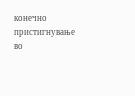конечно пристигнување во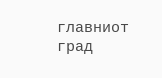главниот град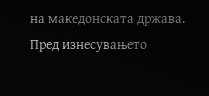на македонската држава.
Пред изнесувањето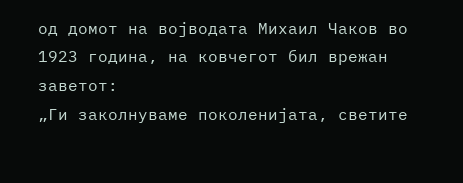од домот на војводата Михаил Чаков во 1923 година, на ковчегот бил врежан заветот:
„Ги заколнуваме поколенијата, светите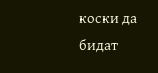коски да бидат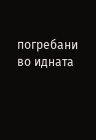погребани во идната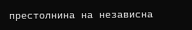престолнина на независна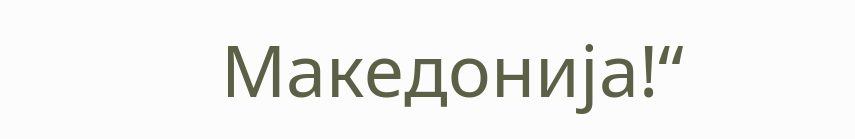Македонија!“